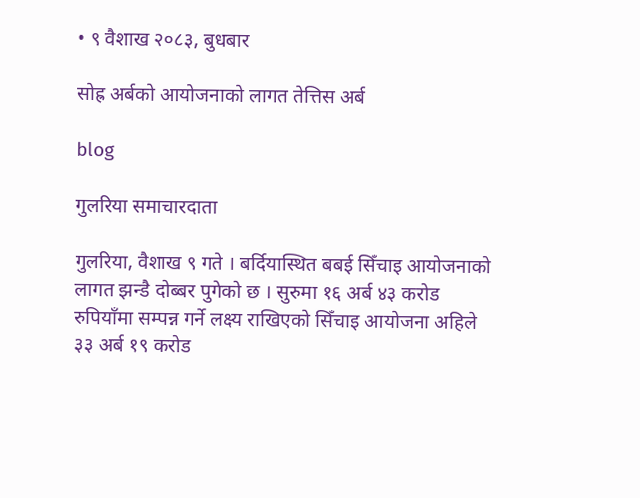• ९ वैशाख २०८३, बुधबार

सोह्र अर्बको आयोजनाको लागत तेत्तिस अर्ब

blog

गुलरिया समाचारदाता

गुलरिया, वैशाख ९ गते । बर्दियास्थित बबई सिँचाइ आयोजनाको लागत झन्डै दोब्बर पुगेको छ । सुरुमा १६ अर्ब ४३ करोड रुपियाँमा सम्पन्न गर्ने लक्ष्य राखिएको सिँचाइ आयोजना अहिले ३३ अर्ब १९ करोड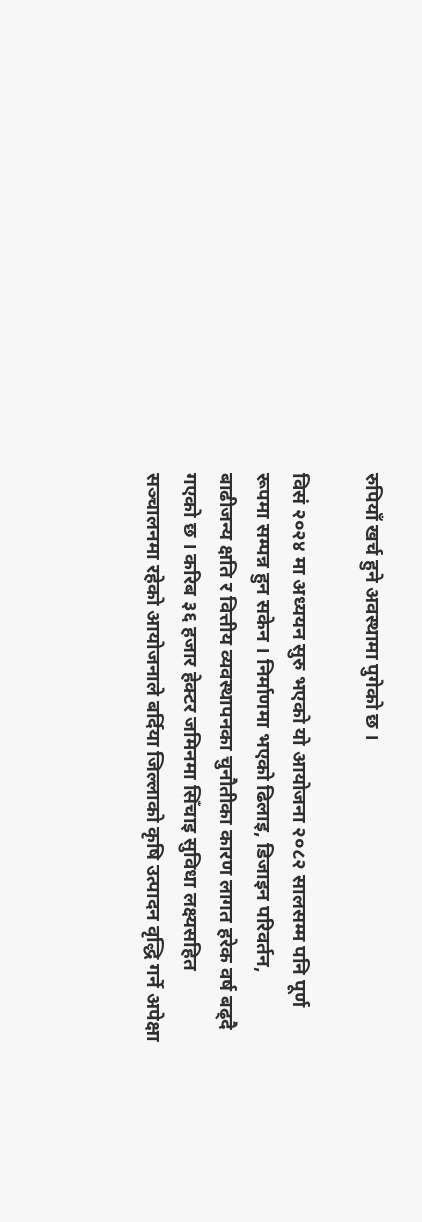रुपियाँ खर्च हुने अवस्थामा पुगेको छ ।

विसं २०२४ मा अध्ययन सुरु भएको यो आयोजना २०८२ सालसम्म पनि पूर्ण रूपमा सम्पन्न हुन सकेन । निर्माणमा भएको ढिलाइ, डिजाइन परिवर्तन, बाढीजन्य क्षति र वित्तीय व्यवस्थापनका चुनौतीका कारण लागत हरेक वर्ष बढ्दै गएको छ । करिब ३६ हजार हेक्टर जमिनमा सिँचाइ सुविधा लक्ष्यसहित सञ्चालनमा रहेको आयोजनाले बर्दिया जिल्लाको कृषि उत्पादन वृद्धि गर्ने अपेक्षा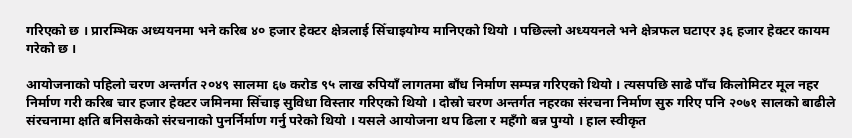गरिएको छ । प्रारम्भिक अध्ययनमा भने करिब ४० हजार हेक्टर क्षेत्रलाई सिँचाइयोग्य मानिएको थियो । पछिल्लो अध्ययनले भने क्षेत्रफल घटाएर ३६ हजार हेक्टर कायम गरेको छ ।

आयोजनाको पहिलो चरण अन्तर्गत २०४९ सालमा ६७ करोड ९५ लाख रुपियाँ लागतमा बाँध निर्माण सम्पन्न गरिएको थियो । त्यसपछि साढे पाँच किलोमिटर मूल नहर निर्माण गरी करिब चार हजार हेक्टर जमिनमा सिँचाइ सुविधा विस्तार गरिएको थियो । दोस्रो चरण अन्तर्गत नहरका संरचना निर्माण सुरु गरिए पनि २०७१ सालको बाढीले संरचनामा क्षति बनिसकेको संरचनाको पुनर्निर्माण गर्नु परेको थियो । यसले आयोजना थप ढिला र महँगो बन्न पुग्यो । हाल स्वीकृत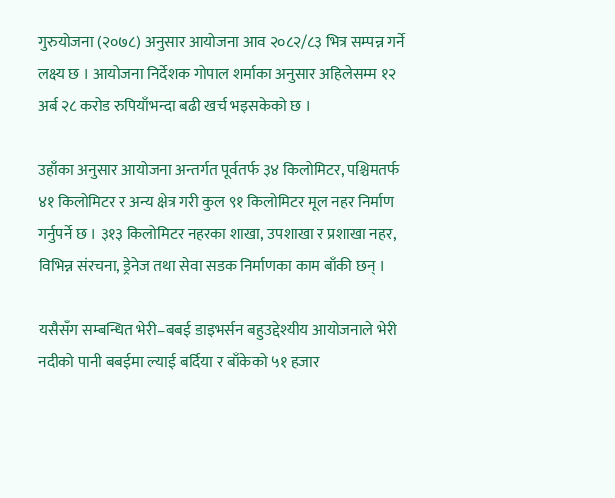गुरुयोजना (२०७८) अनुसार आयोजना आव २०८२/८३ भित्र सम्पन्न गर्ने लक्ष्य छ । आयोजना निर्देशक गोपाल शर्माका अनुसार अहिलेसम्म १२ अर्ब २८ करोड रुपियाँभन्दा बढी खर्च भइसकेको छ ।

उहाँका अनुसार आयोजना अन्तर्गत पूर्वतर्फ ३४ किलोमिटर, पश्चिमतर्फ ४१ किलोमिटर र अन्य क्षेत्र गरी कुल ९१ किलोमिटर मूल नहर निर्माण गर्नुपर्ने छ । ३१३ किलोमिटर नहरका शाखा, उपशाखा र प्रशाखा नहर, विभिन्न संरचना, ड्रेनेज तथा सेवा सडक निर्माणका काम बाँकी छन् ।

यसैसँग सम्बन्धित भेरी–बबई डाइभर्सन बहुउद्देश्यीय आयोजनाले भेरी नदीको पानी बबईमा ल्याई बर्दिया र बाँकेको ५१ हजार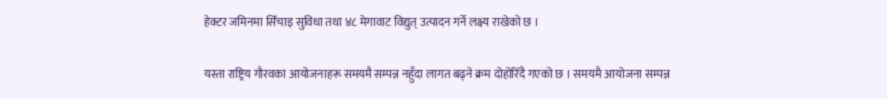हेक्टर जमिनमा सिँचाइ सुविधा तथा ४८ मेगावाट विद्युत् उत्पादन गर्ने लक्ष्य राखेको छ ।

यस्ता राष्ट्रिय गौरवका आयोजनाहरू समयमै सम्पन्न नहुँदा लागत बढ्ने क्रम दोहोरिँदै गएको छ । समयमै आयोजना सम्पन्न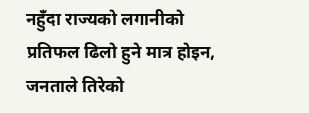नहुँदा राज्यको लगानीको प्रतिफल ढिलो हुने मात्र होइन, जनताले तिरेको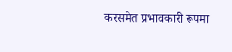करसमेत प्रभावकारी रूपमा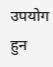उपयोग हुन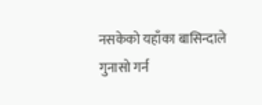नसकेको यहाँका बासिन्दाले गुनासो गर्न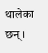थालेका छन् ।